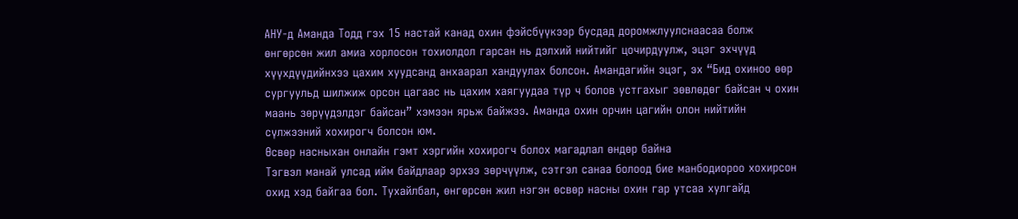АНУ-д Аманда Тодд гэх 15 настай канад охин фэйсбүүкээр бусдад доромжлуулснаасаа болж өнгөрсөн жил амиа хорлосон тохиолдол гарсан нь дэлхий нийтийг цочирдуулж, эцэг эхчүүд хүүхдүүдийнхээ цахим хуудсанд анхаарал хандуулах болсон. Амандагийн эцэг, эх “Бид охиноо өөр сургуульд шилжиж орсон цагаас нь цахим хаягуудаа түр ч болов устгахыг зөвлөдөг байсан ч охин маань зөрүүдэлдэг байсан” хэмээн ярьж байжээ. Аманда охин орчин цагийн олон нийтийн сүлжээний хохирогч болсон юм.
Өсвөр насныхан онлайн гэмт хэргийн хохирогч болох магадлал өндөр байна
Тэгвэл манай улсад ийм байдлаар эрхээ зөрчүүлж, сэтгэл санаа болоод бие манбодиороо хохирсон охид хэд байгаа бол. Тухайлбал, өнгөрсөн жил нэгэн өсвөр насны охин гар утсаа хулгайд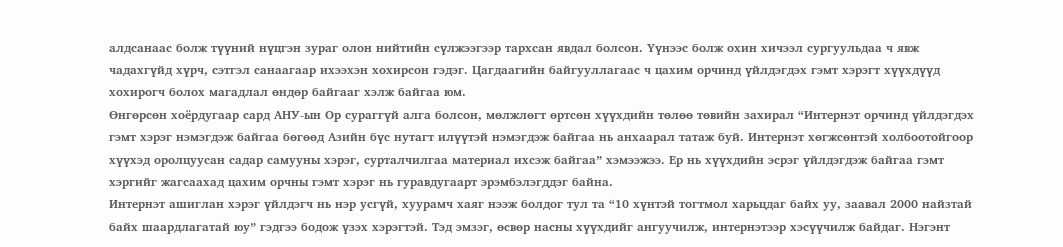алдсанаас болж түүний нүцгэн зураг олон нийтийн сүлжээгээр тархсан явдал болсон. Үүнээс болж охин хичээл сургуульдаа ч явж чадахгүйд хүрч, сэтгэл санаагаар ихээхэн хохирсон гэдэг. Цагдаагийн байгууллагаас ч цахим орчинд үйлдэгдэх гэмт хэрэгт хүүхдүүд хохирогч болох магадлал өндөр байгааг хэлж байгаа юм.
Өнгөрсөн хоёрдугаар сард АНУ-ын Ор сураггүй алга болсон, мөлжлөгт өртсөн хүүхдийн төлөө төвийн захирал “Интернэт орчинд үйлдэгдэх гэмт хэрэг нэмэгдэж байгаа бөгөөд Азийн бүс нутагт илүүтэй нэмэгдэж байгаа нь анхаарал татаж буй. Интернэт хөгжсөнтэй холбоотойгоор хүүхэд оролцуусан садар самууны хэрэг, сурталчилгаа материал ихсэж байгаа” хэмээжээ. Ер нь хүүхдийн эсрэг үйлдэгдэж байгаа гэмт хэргийг жагсаахад цахим орчны гэмт хэрэг нь гуравдугаарт эрэмбэлэгддэг байна.
Интернэт ашиглан хэрэг үйлдэгч нь нэр усгүй, хуурамч хаяг нээж болдог тул та “10 хүнтэй тогтмол харьцдаг байх уу, заавал 2000 найзтай байх шаардлагатай юу” гэдгээ бодож үзэх хэрэгтэй. Тэд эмзэг, өсвөр насны хүүхдийг ангуучилж, интернэтээр хэсүүчилж байдаг. Нэгэнт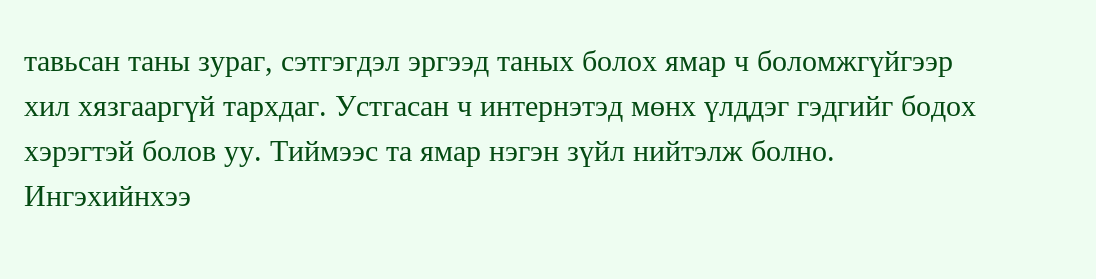тавьсан таны зураг, сэтгэгдэл эргээд таных болох ямар ч боломжгүйгээр хил хязгааргүй тархдаг. Устгасан ч интернэтэд мөнх үлддэг гэдгийг бодох хэрэгтэй болов уу. Тиймээс та ямар нэгэн зүйл нийтэлж болно. Ингэхийнхээ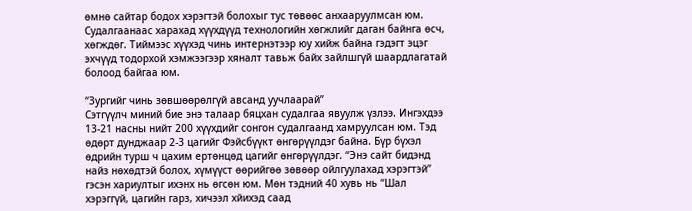өмнө сайтар бодох хэрэгтэй болохыг тус төвөөс анхааруулмсан юм. Судалгаанаас харахад хүүхдүүд технологийн хөгжлийг даган байнга өсч, хөгждөг. Тиймээс хүүхэд чинь интернэтээр юу хийж байна гэдэгт эцэг эхчүүд тодорхой хэмжээгээр хяналт тавьж байх зайлшгүй шаардлагатай болоод байгаа юм.

“Зургийг чинь зөвшөөрөлгүй авсанд уучлаарай”
Сэтгүүлч миний бие энэ талаар бяцхан судалгаа явуулж үзлээ. Ингэхдээ 13-21 насны нийт 200 хүүхдийг сонгон судалгаанд хамруулсан юм. Тэд өдөрт дунджаар 2-3 цагийг Фэйсбүүкт өнгөрүүлдэг байна. Бүр бүхэл өдрийн турш ч цахим ертөнцөд цагийг өнгөрүүлдэг. “Энэ сайт бидэнд найз нөхөдтэй болох, хүмүүст өөрийгөө зөвөөр ойлгуулахад хэрэгтэй” гэсэн хариултыг ихэнх нь өгсөн юм. Мөн тэдний 40 хувь нь “Шал хэрэггүй, цагийн гарз, хичээл хйихэд саад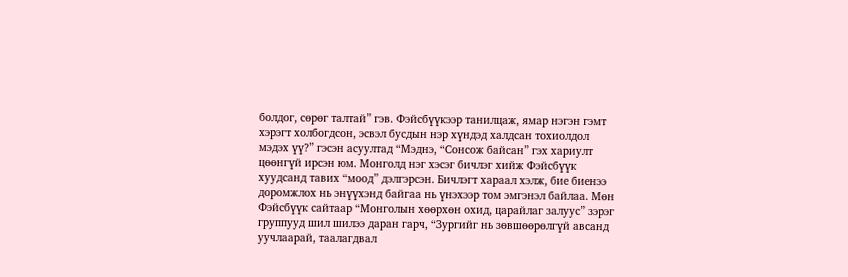болдог, сөрөг талтай” гэв. Фэйсбүүкээр танилцаж, ямар нэгэн гэмт хэрэгт холбогдсон, эсвэл бусдын нэр хүндэд халдсан тохиолдол мэдэх үү?” гэсэн асуултад “Мэднэ, “Сонсож байсан” гэх хариулт цөөнгүй ирсэн юм. Монголд нэг хэсэг бичлэг хийж Фэйсбүүк хуудсанд тавих “моод” дэлгэрсэн. Бичлэгт хараал хэлж, бие биенээ доромжлох нь энүүхэнд байгаа нь үнэхээр том эмгэнэл байлаа. Мөн Фэйсбүүк сайтаар “Монголын хөөрхөн охид, царайлаг залуус” зэрэг группууд шил шилээ даран гарч, “Зургийг нь зөвшөөрөлгүй авсанд уучлаарай, таалагдвал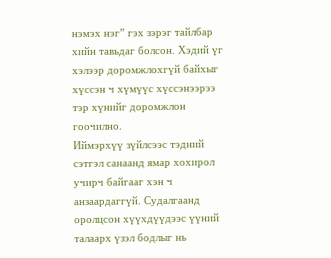нэмэх нэг” гэх зэрэг тайлбар хийн тавьдаг болсон. Хэдий үг хэлээр доромжлохгүй байхыг хүссэн ч хүмүүс хүссэнээрээ тэр хүнийг доромжлон гоочилно.
Иймэрхүү зүйлсээс тэдний сэтгэл санаанд ямар хохирол учирч байгааг хэн ч анзаардаггүй. Судалгаанд оролцсон хүүхдүүдээс үүний талаарх үзэл бодлыг нь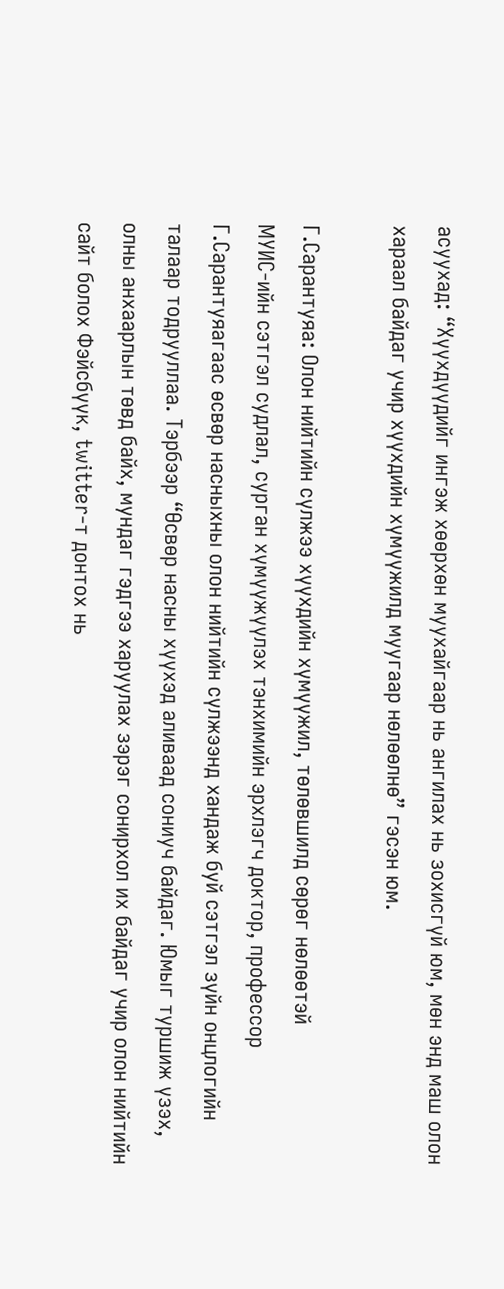асуухад: “Хүүхдүүдийг ингэж хөөрхөн муухайгаар нь ангилах нь зохисгүй юм, мөн энд маш олон хараал байдаг учир хүүхдийн хүмүүжилд муугаар нөлөөлнө” гэсэн юм.

Г.Сарантуяа: Олон нийтийн сүлжээ хүүхдийн хүмүүжил, төлөвшилд сөрөг нөлөөтэй
МУИС-ийн сэтгэл судлал, сурган хүмүүжүүлэх тэнхимийн эрхлэгч доктор, профессор Г.Сарантуяагаас өсвөр насныхны олон нийтийн сүлжээнд хандаж буй сэтгэл зүйн онцлогийн талаар тодрууллаа. Тэрбээр “Өсвөр насны хүүхэд аливаад сониуч байдаг. Юмыг туршиж үзэх, олны анхаарлын төвд байх, мундаг гэдгээ харуулах зэрэг сонирхол их байдаг учир олон нийтийн сайт болох Фэйсбүүк, twitter-т донтох нь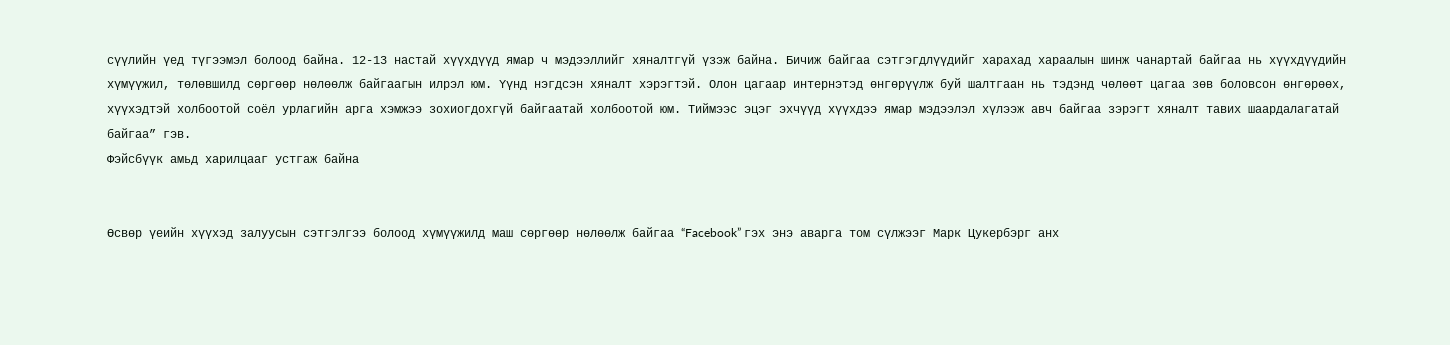сүүлийн үед түгээмэл болоод байна. 12-13 настай хүүхдүүд ямар ч мэдээллийг хяналтгүй үзэж байна. Бичиж байгаа сэтгэгдлүүдийг харахад хараалын шинж чанартай байгаа нь хүүхдүүдийн хүмүүжил, төлөвшилд сөргөөр нөлөөлж байгаагын илрэл юм. Үүнд нэгдсэн хяналт хэрэгтэй. Олон цагаар интернэтэд өнгөрүүлж буй шалтгаан нь тэдэнд чөлөөт цагаа зөв боловсон өнгөрөөх, хүүхэдтэй холбоотой соёл урлагийн арга хэмжээ зохиогдохгүй байгаатай холбоотой юм. Тиймээс эцэг эхчүүд хүүхдээ ямар мэдээлэл хүлээж авч байгаа зэрэгт хяналт тавих шаардалагатай байгаа” гэв.
Фэйсбүүк амьд харилцааг устгаж байна


Өсвөр үеийн хүүхэд залуусын сэтгэлгээ болоод хүмүүжилд маш сөргөөр нөлөөлж байгаа “Facebook” гэх энэ аварга том сүлжээг Марк Цукербэрг анх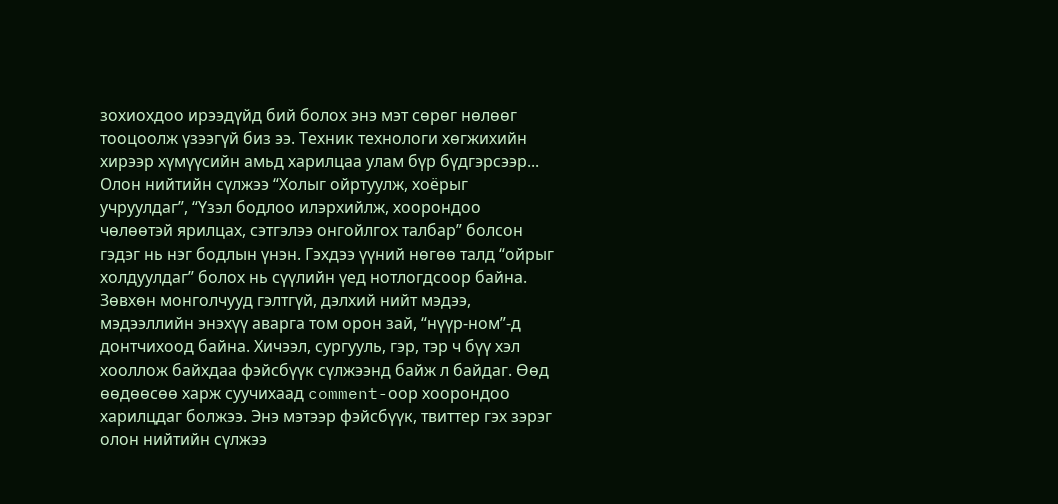зохиохдоо ирээдүйд бий болох энэ мэт сөрөг нөлөөг тооцоолж үзээгүй биз ээ. Техник технологи хөгжихийн хирээр хүмүүсийн амьд харилцаа улам бүр бүдгэрсээр...
Олон нийтийн сүлжээ “Холыг ойртуулж, хоёрыг учруулдаг”, “Үзэл бодлоо илэрхийлж, хоорондоо чөлөөтэй ярилцах, сэтгэлээ онгойлгох талбар” болсон гэдэг нь нэг бодлын үнэн. Гэхдээ үүний нөгөө талд “ойрыг холдуулдаг” болох нь сүүлийн үед нотлогдсоор байна. Зөвхөн монголчууд гэлтгүй, дэлхий нийт мэдээ, мэдээллийн энэхүү аварга том орон зай, “нүүр-ном”-д донтчихоод байна. Хичээл, сургууль, гэр, тэр ч бүү хэл хооллож байхдаа фэйсбүүк сүлжээнд байж л байдаг. Өөд өөдөөсөө харж суучихаад comment-оор хоорондоо харилцдаг болжээ. Энэ мэтээр фэйсбүүк, твиттер гэх зэрэг олон нийтийн сүлжээ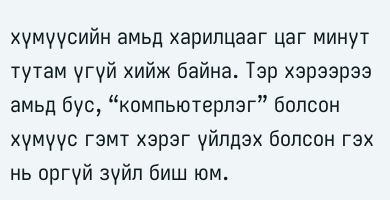хүмүүсийн амьд харилцааг цаг минут тутам үгүй хийж байна. Тэр хэрээрээ амьд бус, “компьютерлэг” болсон хүмүүс гэмт хэрэг үйлдэх болсон гэх нь оргүй зүйл биш юм.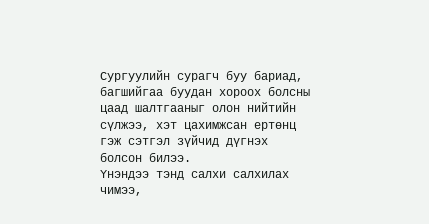Сургуулийн сурагч буу бариад, багшийгаа буудан хороох болсны цаад шалтгааныг олон нийтийн сүлжээ, хэт цахимжсан ертөнц гэж сэтгэл зүйчид дүгнэх болсон билээ.
Үнэндээ тэнд салхи салхилах чимээ,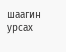шаагин урсах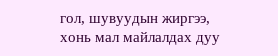гол, шувуудын жиргээ, хонь мал майлалдах дуу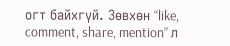огт байхгүй. Зөвхөн “like, comment, share, mention” л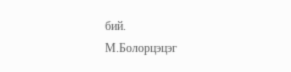бий.
М.Болорцэцэг